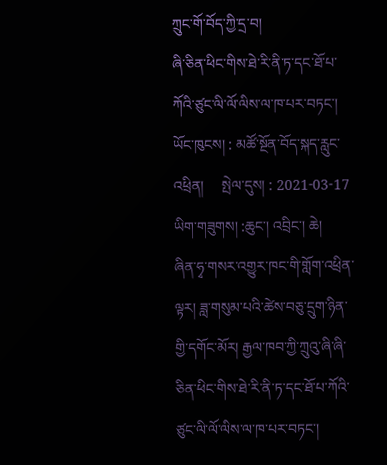ཀྲུང་གོ་བོད་ཀྱི་དྲ་བ།
ཞི་ཅིན་ཕིང་གིས་ཐེ་རི་ནི་ཏ་དང་ཐོ་པ་ཀོའི་ཙུང་ལི་ལོ་ལིས་ལ་ཁ་པར་བཏང་།
ཡོང་ཁུངས། : མཚོ་སྔོན་བོད་སྐད་རླུང་འཕྲིན།     སྤེལ་དུས། : 2021-03-17
ཡིག་གཟུགས། :ཆུང་། འབྲིང་། ཆེ།
ཞིན་ཧྭ་གསར་འགྱུར་ཁང་གི་གློག་འཕྲིན་ལྟར། ཟླ་གསུམ་པའི་ཚེས་བཅུ་དྲུག་ཉིན་གྱི་དགོང་མོར། རྒྱལ་ཁབ་ཀྱི་ཀྲུའུ་ཞི་ཞི་ཅིན་ཕིང་གིས་ཐེ་རི་ནི་ཏ་དང་ཐོ་པ་ཀོའི་ཙུང་ལི་ལོ་ལིས་ལ་ཁ་པར་བཏང་།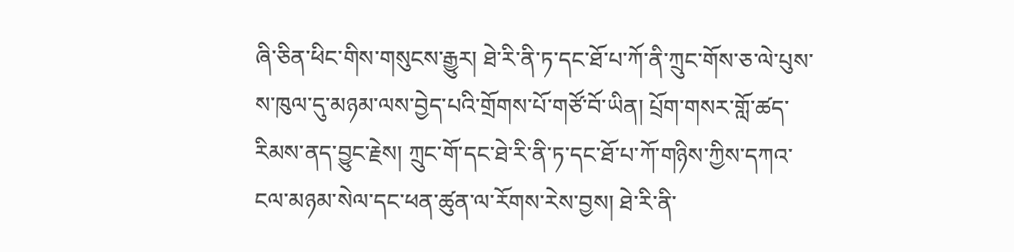ཞི་ཅིན་ཕིང་གིས་གསུངས་རྒྱུར། ཐེ་རི་ནི་ཏ་དང་ཐོ་པ་ཀོ་ནི་ཀྲུང་གོས་ཅ་ལེ་པུས་ས་ཁུལ་དུ་མཉམ་ལས་བྱེད་པའི་གྲོགས་པོ་གཙོ་བོ་ཡིན། པྲོག་གསར་གློ་ཚད་རིམས་ནད་བྱུང་རྗེས། ཀྲུང་གོ་དང་ཐེ་རི་ནི་ཏ་དང་ཐོ་པ་ཀོ་གཉིས་ཀྱིས་དཀའ་ངལ་མཉམ་སེལ་དང་ཕན་ཚུན་ལ་རོགས་རེས་བྱས། ཐེ་རི་ནི་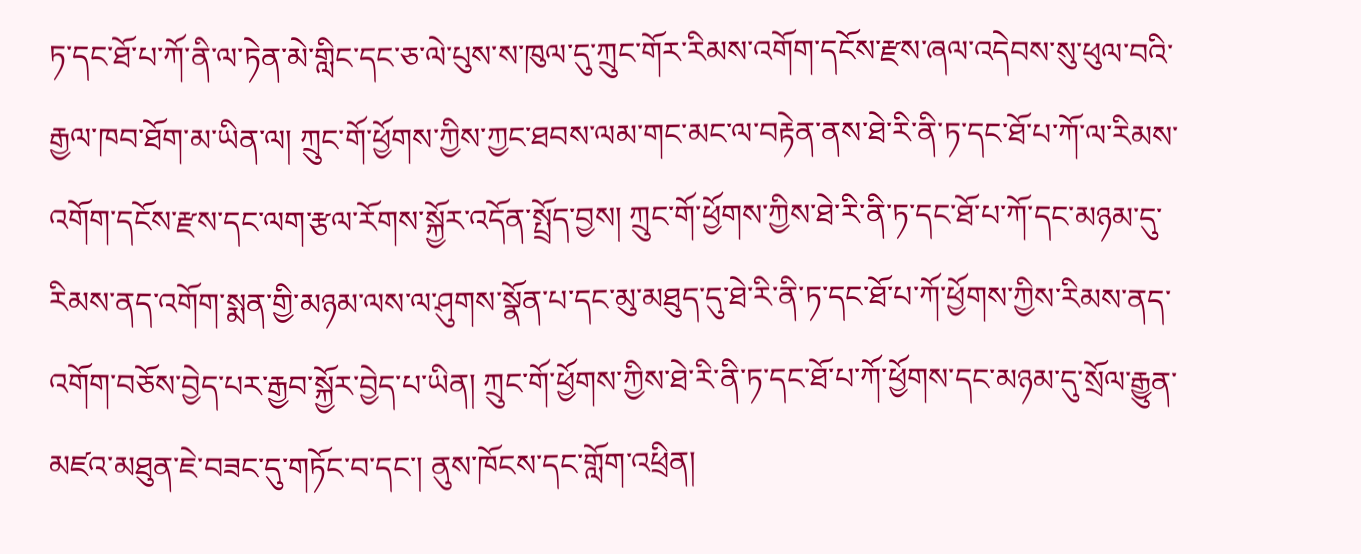ཏ་དང་ཐོ་པ་ཀོ་ནི་ལ་ཏེན་མེ་གླིང་དང་ཅ་ལེ་པུས་ས་ཁུལ་དུ་ཀྲུང་གོར་རིམས་འགོག་དངོས་རྫས་ཞལ་འདེབས་སུ་ཕུལ་བའི་རྒྱལ་ཁབ་ཐོག་མ་ཡིན་ལ། ཀྲུང་གོ་ཕྱོགས་ཀྱིས་ཀྱང་ཐབས་ལམ་གང་མང་ལ་བརྟེན་ནས་ཐེ་རི་ནི་ཏ་དང་ཐོ་པ་ཀོ་ལ་རིམས་འགོག་དངོས་རྫས་དང་ལག་རྩལ་རོགས་སྐྱོར་འདོན་སྤྲོད་བྱས། ཀྲུང་གོ་ཕྱོགས་ཀྱིས་ཐེ་རི་ནི་ཏ་དང་ཐོ་པ་ཀོ་དང་མཉམ་དུ་རིམས་ནད་འགོག་སྨན་གྱི་མཉམ་ལས་ལ་ཤུགས་སྣོན་པ་དང་མུ་མཐུད་དུ་ཐེ་རི་ནི་ཏ་དང་ཐོ་པ་ཀོ་ཕྱོགས་ཀྱིས་རིམས་ནད་འགོག་བཅོས་བྱེད་པར་རྒྱབ་སྐྱོར་བྱེད་པ་ཡིན། ཀྲུང་གོ་ཕྱོགས་ཀྱིས་ཐེ་རི་ནི་ཏ་དང་ཐོ་པ་ཀོ་ཕྱོགས་དང་མཉམ་དུ་སྲོལ་རྒྱུན་མཛའ་མཐུན་ཇེ་བཟང་དུ་གཏོང་བ་དང་། ནུས་ཁོངས་དང་གློག་འཕྲིན།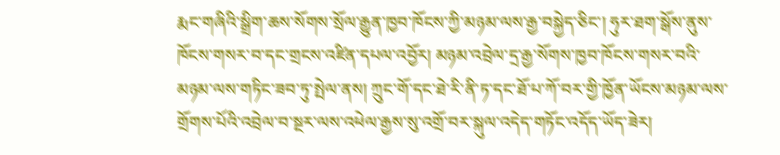རྨང་གཞིའི་སྒྲིག་ཆས་སོགས་སྲོལ་རྒྱུན་ཁྱབ་ཁོངས་ཀྱི་མཉམ་ལས་རྒྱ་བསྐྱེད་ཅིང་། ཧུར་ཐག་སྒོས་ནུས་ཁོངས་གསར་བ་དང་གྲངས་འཛིན་དཔལ་འབྱོར། མཉམ་འབྲེལ་དྲ་རྒྱ་སོགས་ཁྱབ་ཁོངས་གསར་བའི་མཉམ་ལས་གཏིང་ཟབ་ཏུ་སྤེལ་ནས། ཀྲུང་གོ་དང་ཐེ་རི་ནི་ཏ་དང་ཐོ་པ་ཀོ་བར་གྱི་ཁྱོན་ཡོངས་མཉམ་ལས་གྲོགས་པོའི་འབྲེལ་བ་སྔར་ལས་འཕེལ་རྒྱས་སུ་འགྲོ་བར་སྐུལ་འདེད་གཏོང་འདོད་ཡོད་ཟེར།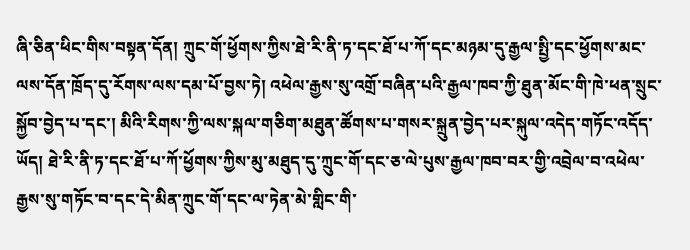ཞི་ཅིན་ཕིང་གིས་བསྟན་དོན། ཀྲུང་གོ་ཕྱོགས་ཀྱིས་ཐེ་རི་ནི་ཏ་དང་ཐོ་པ་ཀོ་དང་མཉམ་དུ་རྒྱལ་སྤྱི་དང་ཕྱོགས་མང་ལས་དོན་ཁྲོད་དུ་རོགས་ལས་དམ་པོ་བྱས་ཏེ། འཕེལ་རྒྱས་སུ་འགྲོ་བཞིན་པའི་རྒྱལ་ཁབ་ཀྱི་ཐུན་མོང་གི་ཁེ་ཕན་སྲུང་སྐྱོབ་བྱེད་པ་དང་། མིའི་རིགས་ཀྱི་ལས་སྐལ་གཅིག་མཐུན་ཚོགས་པ་གསར་སྐྲུན་བྱེད་པར་སྐུལ་འདེད་གཏོང་འདོད་ཡོད། ཐེ་རི་ནི་ཏ་དང་ཐོ་པ་ཀོ་ཕྱོགས་ཀྱིས་མུ་མཐུད་དུ་ཀྲུང་གོ་དང་ཅ་ལེ་པུས་རྒྱལ་ཁབ་བར་གྱི་འབྲེལ་བ་འཕེལ་རྒྱས་སུ་གཏོང་བ་དང་དེ་མིན་ཀྲུང་གོ་དང་ལ་ཏེན་མེ་གླིང་གི་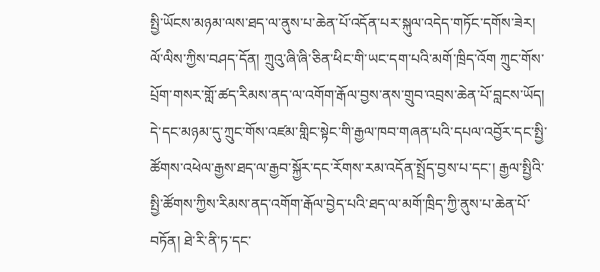སྤྱི་ཡོངས་མཉམ་ལས་ཐད་ལ་ནུས་པ་ཆེན་པོ་འདོན་པར་སྐུལ་འདེད་གཏོང་དགོས་ཟེར།
ལོ་ལིས་ཀྱིས་བཤད་དོན། ཀྲུའུ་ཞི་ཞི་ཅིན་ཕིང་གི་ཡང་དག་པའི་མགོ་ཁྲིད་འོག ཀྲུང་གོས་པྲོག་གསར་གློ་ཚད་རིམས་ནད་ལ་འགོག་རྒོལ་བྱས་ནས་གྲུབ་འབྲས་ཆེན་པོ་བླངས་ཡོད། དེ་དང་མཉམ་དུ་ཀྲུང་གོས་འཛམ་གླིང་སྟེང་གི་རྒྱལ་ཁབ་གཞན་པའི་དཔལ་འབྱོར་དང་སྤྱི་ཚོགས་འཕེལ་རྒྱས་ཐད་ལ་རྒྱབ་སྐྱོར་དང་རོགས་རམ་འདོན་སྤྲོད་བྱས་པ་དང་། རྒྱལ་སྤྱིའི་སྤྱི་ཚོགས་ཀྱིས་རིམས་ནད་འགོག་རྒོལ་བྱེད་པའི་ཐད་ལ་མགོ་ཁྲིད་ཀྱི་ནུས་པ་ཆེན་པོ་བཏོན། ཐེ་རི་ནི་ཏ་དང་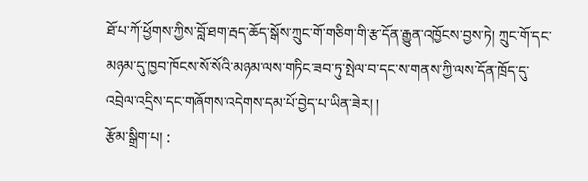ཐོ་པ་ཀོ་ཕྱོགས་ཀྱིས་བློ་ཐག་རྦད་ཆོད་སྒོས་ཀྲུང་གོ་གཅིག་གི་རྩ་དོན་རྒྱུན་འཁྱོངས་བྱས་ཏེ། ཀྲུང་གོ་དང་མཉམ་དུ་ཁྱབ་ཁོངས་སོ་སོའི་མཉམ་ལས་གཏིང་ཟབ་ཏུ་སྤེལ་བ་དང་ས་གནས་ཀྱི་ལས་དོན་ཁྲོད་དུ་འབྲེལ་འདྲིས་དང་གཞོགས་འདེགས་དམ་པོ་བྱེད་པ་ཡིན་ཟེར། །
རྩོམ་སྒྲིག་པ། :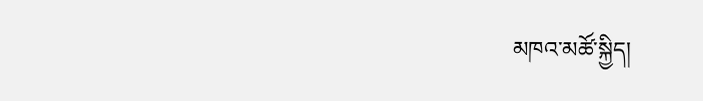མཁའ་མཚོ་སྐྱིད།